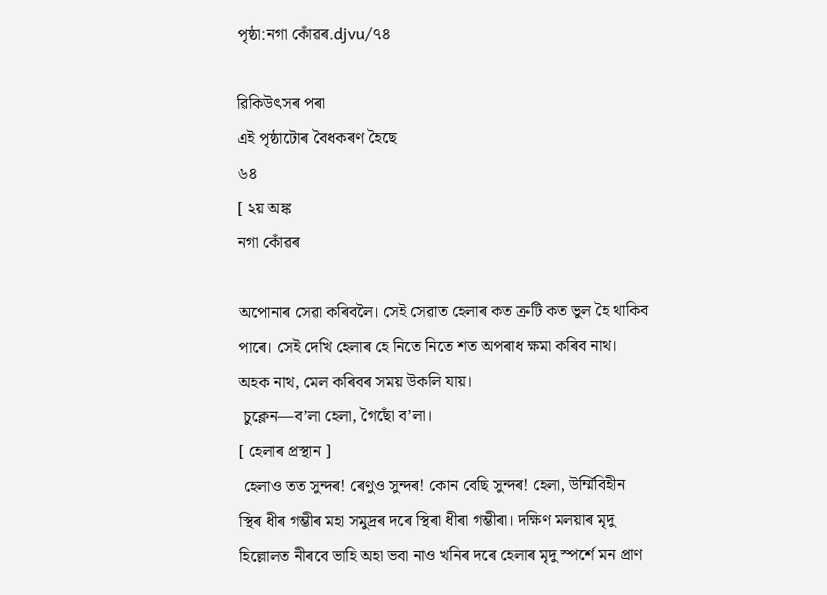পৃষ্ঠা:নগা কোঁৱৰ.djvu/৭৪

ৱিকিউৎসৰ পৰা
এই পৃষ্ঠাটোৰ বৈধকৰণ হৈছে
৬৪
[ ২য় অঙ্ক
নগা কোঁৱৰ

অপোনাৰ সেৱা কৰিবলৈ। সেই সেৱাত হেলাৰ কত ত্ৰুটি কত ভুল হৈ থাকিব পাৰে। সেই দেখি হেলাৰ হে নিতে নিতে শত অপৰাধ ক্ষমা কৰিব নাথ। অহক নাথ, মেল কৰিবৰ সময় উকলি যায়।
 চুক্লেন—ব’লা হেলা, গৈছোঁ ব’লা।
[ হেলাৰ প্ৰস্থান ]
 হেলাও তত সুন্দৰ! ৰেণুও সুন্দৰ! কোন বেছি সুন্দৰ! হেলা, উৰ্ম্মিবিহীন স্থিৰ ধীৰ গম্ভীৰ মহা সমুদ্ৰৰ দৰে স্থিৰা ধীৰা গম্ভীৰা। দক্ষিণ মলয়াৰ মৃদু হিল্লোলত নীৰবে ভাহি অহা ভবা নাও খনিৰ দৰে হেলাৰ মৃদু স্পৰ্শে মন প্ৰাণ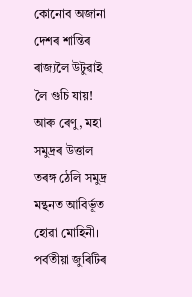কোনোব অজানা দেশৰ শান্তিৰ ৰাজ্যলৈ উটুৱাই লৈ গুচি যায়! আৰু ৰেণু, মহা সমুদ্ৰৰ উত্তাল তৰঙ্গ ঠেলি সমুদ্ৰ মন্থনত আবিৰ্ভূত হোৱা মোহিনী। পৰ্বতীয়া জুৰিটিৰ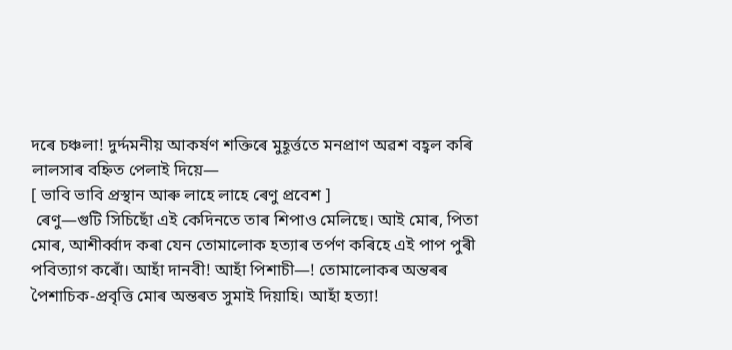দৰে চঞ্চলা! দুৰ্দ্দমনীয় আকৰ্ষণ শক্তিৰে মুহূৰ্ত্ততে মনপ্ৰাণ অৱশ বহ্বল কৰি লালসাৰ বহ্নিত পেলাই দিয়ে—
[ ভাবি ভাবি প্ৰস্থান আৰু লাহে লাহে ৰেণু প্ৰবেশ ]
 ৰেণু—গুটি সিচিছোঁ এই কেদিনতে তাৰ শিপাও মেলিছে। আই মোৰ, পিতা মোৰ, আশীৰ্ব্বাদ কৰা যেন তোমালোক হত্যাৰ তৰ্পণ কৰিহে এই পাপ পুৰী পবিত্যাগ কৰোঁ। আহাঁ দানবী! আহাঁ পিশাচী—! তোমালোকৰ অন্তৰৰ পৈশাচিক-প্ৰবৃত্তি মোৰ অন্তৰত সুমাই দিয়াহি। আহাঁ হত্যা!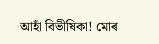আহাঁ বিভীষিকা! মোৰ